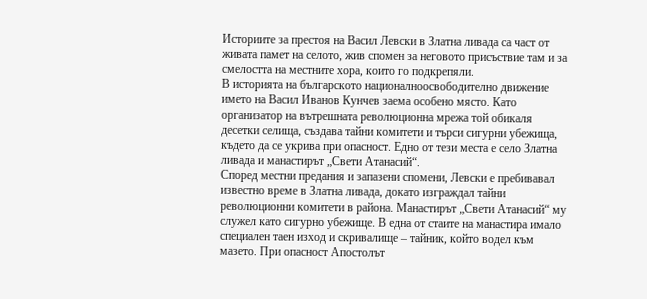Историите за престоя на Васил Левски в Златна ливада са част от живата памет на селото, жив спомен за неговото присъствие там и за смелостта на местните хора, които го подкрепяли.
В историята на българското националноосвободително движение името на Васил Иванов Кунчев заема особено място. Като организатор на вътрешната революционна мрежа той обикаля десетки селища, създава тайни комитети и търси сигурни убежища, където да се укрива при опасност. Едно от тези места е село Златна ливада и манастирът „Свети Атанасий“.
Според местни предания и запазени спомени, Левски е пребивавал известно време в Златна ливада, докато изграждал тайни революционни комитети в района. Манастирът „Свети Атанасий“ му служел като сигурно убежище. В една от стаите на манастира имало специален таен изход и скривалище – тайник, който водел към мазето. При опасност Апостолът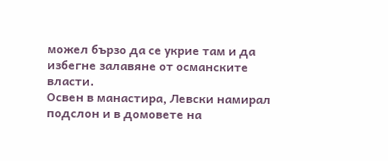можел бързо да се укрие там и да избегне залавяне от османските власти.
Освен в манастира, Левски намирал подслон и в домовете на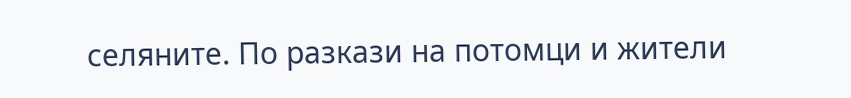селяните. По разкази на потомци и жители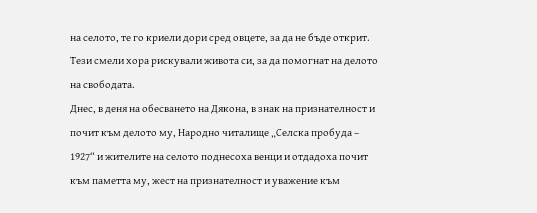на селото, те го криели дори сред овцете, за да не бъде открит. Тези смели хора рискували живота си, за да помогнат на делото на свободата.
Днес, в деня на обесването на Дякона, в знак на признателност и почит към делото му, Народно читалище „Селска пробуда – 1927“ и жителите на селото поднесоха венци и отдадоха почит към паметта му, жест на признателност и уважение към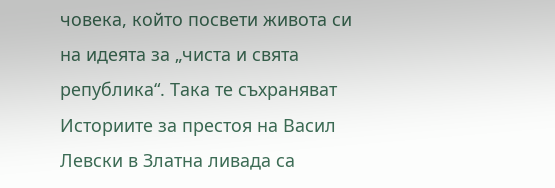човека, който посвети живота си на идеята за „чиста и свята република“. Така те съхраняват
Историите за престоя на Васил Левски в Златна ливада са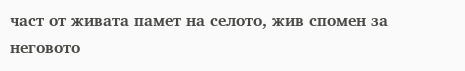част от живата памет на селото, жив спомен за неговото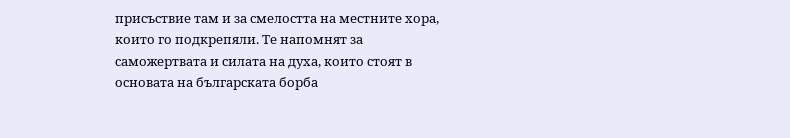присъствие там и за смелостта на местните хора, които го подкрепяли. Те напомнят за саможертвата и силата на духа, които стоят в основата на българската борба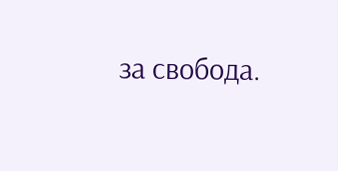за свобода.